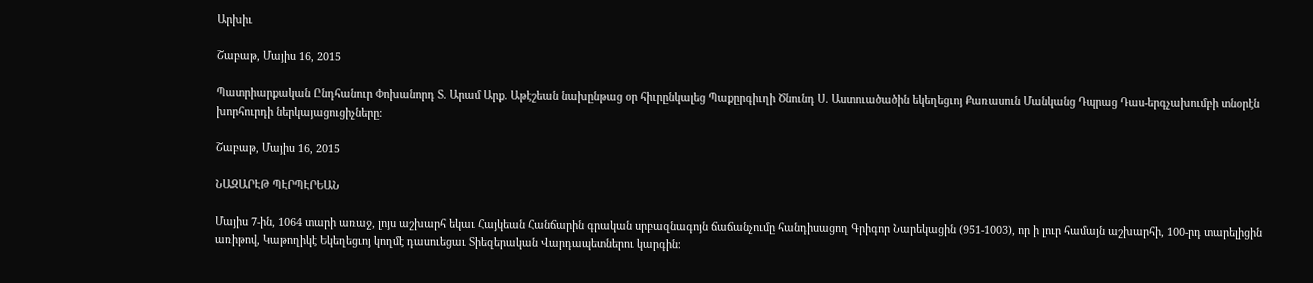Արխիւ

Շաբաթ, Մայիս 16, 2015

Պատրիարքական Ընդհանուր Փոխանորդ Տ. Արամ Արք. Աթէշեան նախընթաց օր հիւրընկալեց Պաքըրգիւղի Ծնունդ Ս. Աստուածածին եկեղեցւոյ Քառասուն Մանկանց Դպրաց Դաս-երգչախումբի տնօրէն խորհուրդի ներկայացուցիչները։

Շաբաթ, Մայիս 16, 2015

ՆԱԶԱՐԷԹ ՊԷՐՊԷՐԵԱՆ

Մայիս 7-ին, 1064 տարի առաջ, լոյս աշխարհ եկաւ Հայկեան Հանճարին գրական սրբազնագոյն ճաճանչումը հանդիսացող Գրիգոր Նարեկացին (951-1003), որ ի լուր համայն աշխարհի, 100-րդ տարելիցին առիթով, Կաթողիկէ Եկեղեցւոյ կողմէ դասուեցաւ Տիեզերական Վարդապետներու կարգին։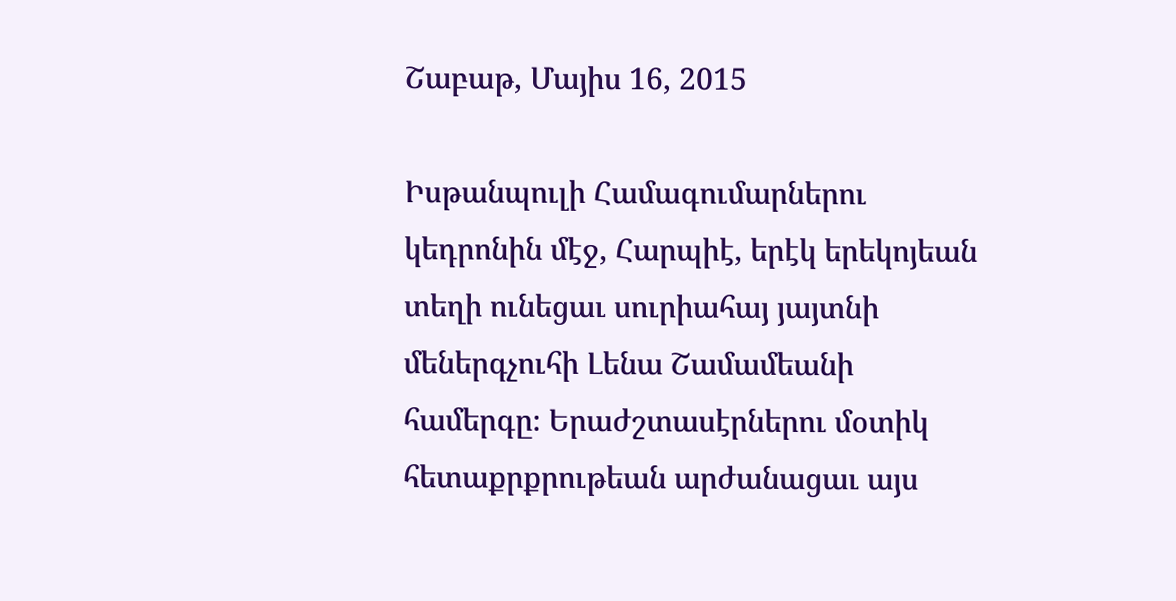Շաբաթ, Մայիս 16, 2015

Իսթանպուլի Համագումարներու կեդրոնին մէջ, Հարպիէ, երէկ երեկոյեան տեղի ունեցաւ սուրիահայ յայտնի մեներգչուհի Լենա Շամամեանի համերգը։ Երաժշտասէրներու մօտիկ հետաքրքրութեան արժանացաւ այս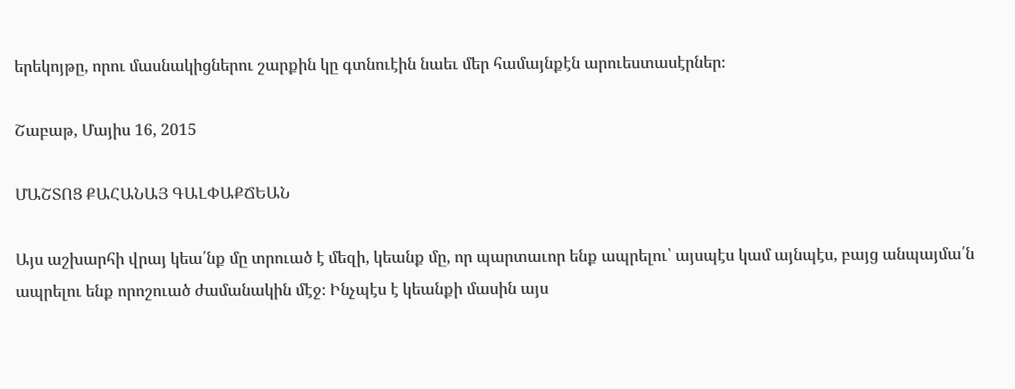երեկոյթը, որու մասնակիցներու շարքին կը գտնուէին նաեւ մեր համայնքէն արուեստասէրներ։

Շաբաթ, Մայիս 16, 2015

ՄԱՇՏՈՑ ՔԱՀԱՆԱՅ ԳԱԼՓԱՔՃԵԱՆ

Այս աշխարհի վրայ կեա՛նք մը տրուած է մեզի, կեանք մը, որ պարտաւոր ենք ապրելու՝ այսպէս կամ այնպէս, բայց անպայմա՛ն ապրելու ենք որոշուած ժամանակին մէջ։ Ինչպէս է կեանքի մասին այս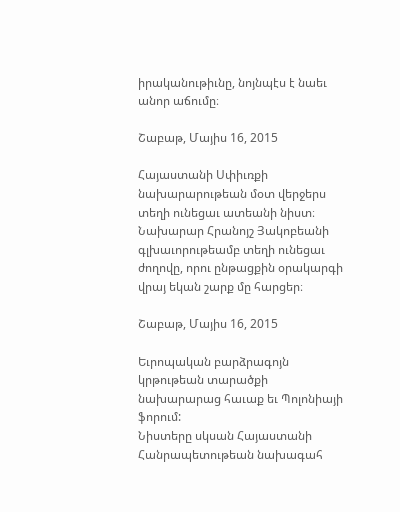իրականութիւնը, նոյնպէս է նաեւ անոր աճումը։

Շաբաթ, Մայիս 16, 2015

Հայաստանի Սփիւռքի նախարարութեան մօտ վերջերս տեղի ունեցաւ ատեանի նիստ։ Նախարար Հրանոյշ Յակոբեանի գլխաւորութեամբ տեղի ունեցաւ ժողովը, որու ընթացքին օրակարգի վրայ եկան շարք մը հարցեր։

Շաբաթ, Մայիս 16, 2015

Եւրոպական բարձրագոյն կրթութեան տարածքի նախարարաց հաւաք եւ Պոլոնիայի ֆորում:
Նիստերը սկսան Հայաստանի Հանրապետութեան նախագահ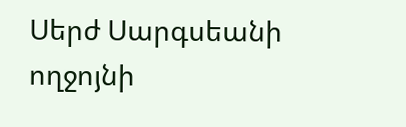Սերժ Սարգսեանի ողջոյնի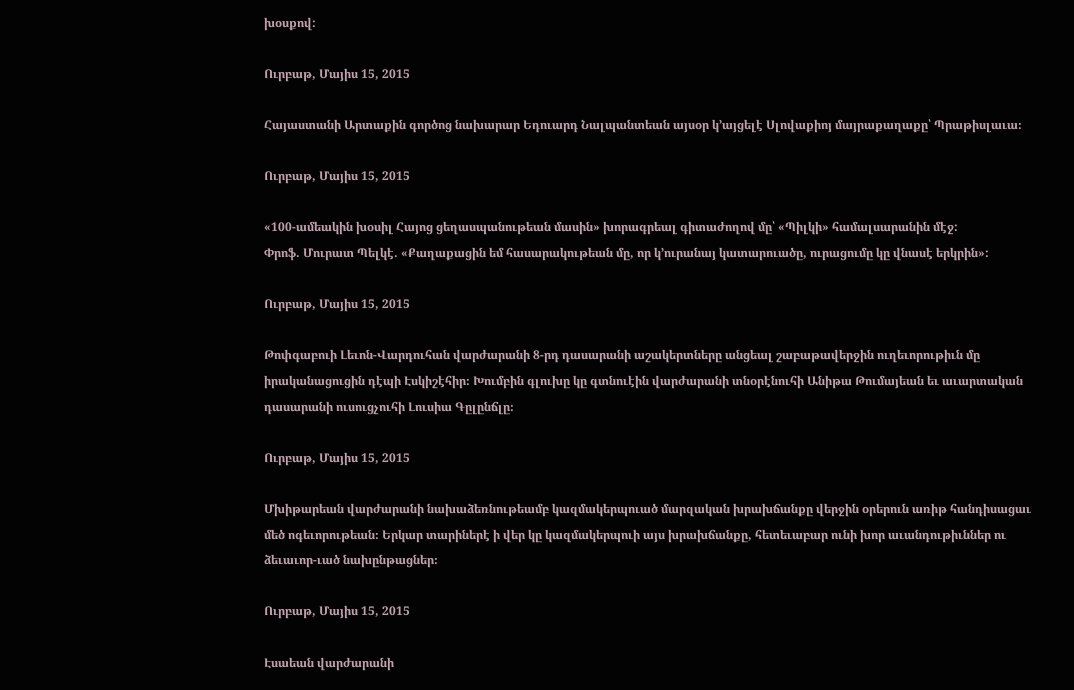խօսքով:

Ուրբաթ, Մայիս 15, 2015

Հայաստանի Արտաքին գործոց նախարար Եդուարդ Նալպանտեան այսօր կ՚այցելէ Սլովաքիոյ մայրաքաղաքը՝ Պրաթիսլաւա։

Ուրբաթ, Մայիս 15, 2015

«100-ամեակին խօսիլ Հայոց ցեղասպանութեան մասին» խորագրեալ գիտաժողով մը՝ «Պիլկի» համալսարանին մէջ:
Փրոֆ. Մուրատ Պելկէ. «Քաղաքացին եմ հասարակութեան մը, որ կ՚ուրանայ կատարուածը, ուրացումը կը վնասէ երկրին»:

Ուրբաթ, Մայիս 15, 2015

Թոփգաբուի Լեւոն-Վարդուհան վարժարանի 8-րդ դասարանի աշակերտները անցեալ շաբաթավերջին ուղեւորութիւն մը իրականացուցին դէպի Էսկիշէհիր։ Խումբին գլուխը կը գտնուէին վարժարանի տնօրէնուհի Անիթա Թումայեան եւ աւարտական դասարանի ուսուցչուհի Լուսիա Գըլընճլը։

Ուրբաթ, Մայիս 15, 2015

Մխիթարեան վարժարանի նախաձեռնութեամբ կազմակերպուած մարզական խրախճանքը վերջին օրերուն առիթ հանդիսացաւ մեծ ոգեւորութեան։ Երկար տարիներէ ի վեր կը կազմակերպուի այս խրախճանքը, հետեւաբար ունի խոր աւանդութիւններ ու ձեւաւոր-ւած նախընթացներ։

Ուրբաթ, Մայիս 15, 2015

Էսաեան վարժարանի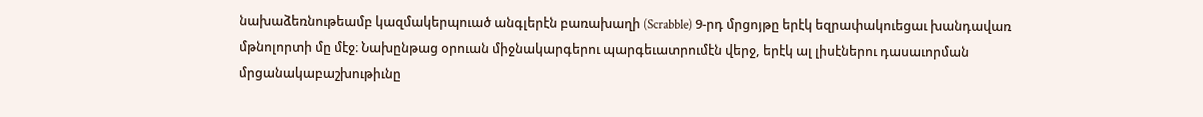նախաձեռնութեամբ կազմակերպուած անգլերէն բառախաղի (Scrabble) 9-րդ մրցոյթը երէկ եզրափակուեցաւ խանդավառ մթնոլորտի մը մէջ։ Նախընթաց օրուան միջնակարգերու պարգեւատրումէն վերջ, երէկ ալ լիսէներու դասաւորման մրցանակաբաշխութիւնը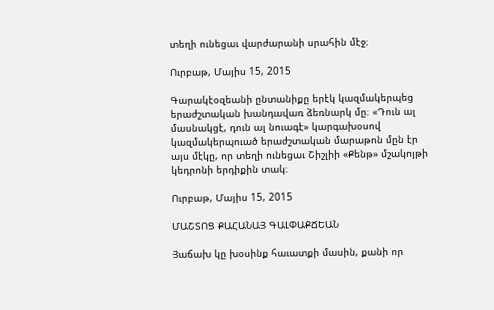տեղի ունեցաւ վարժարանի սրահին մէջ։

Ուրբաթ, Մայիս 15, 2015

Գարակէօզեանի ընտանիքը երէկ կազմակերպեց երաժշտական խանդավառ ձեռնարկ մը։ «Դուն ալ մասնակցէ, դուն ալ նուագէ» կարգախօսով կազմակերպուած երաժշտական մարաթոն մըն էր այս մէկը, որ տեղի ունեցաւ Շիշլիի «Քենթ» մշակոյթի կեդրոնի երդիքին տակ։

Ուրբաթ, Մայիս 15, 2015

ՄԱՇՏՈՑ ՔԱՀԱՆԱՅ ԳԱԼՓԱՔՃԵԱՆ

Յաճախ կը խօսինք հաւատքի մասին, քանի որ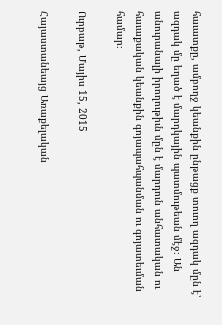հաւատքը, ամբողջ կեանքին ընթացք տուող ազդակ մըն է՝ ազդակ մը եղած է մարդկային պատմութեան մէջ։ Ան անուրանալի իրողութիւն մըն է մարդուն անհատական ու հաւաքական կեանքին գոյապահպանման ու գոյատեւման համար։

Ուրբաթ, Մայիս 15, 2015

Հայաստանեայց Առաքելական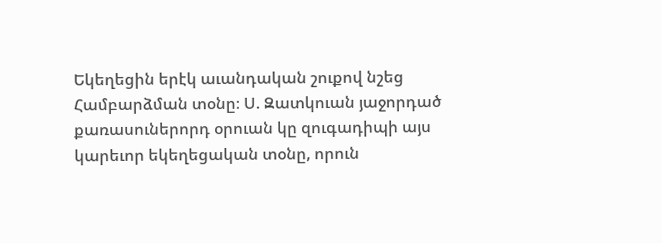Եկեղեցին երէկ աւանդական շուքով նշեց Համբարձման տօնը։ Ս. Զատկուան յաջորդած քառասուներորդ օրուան կը զուգադիպի այս կարեւոր եկեղեցական տօնը, որուն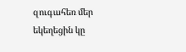զուգահեռ մեր եկեղեցին կը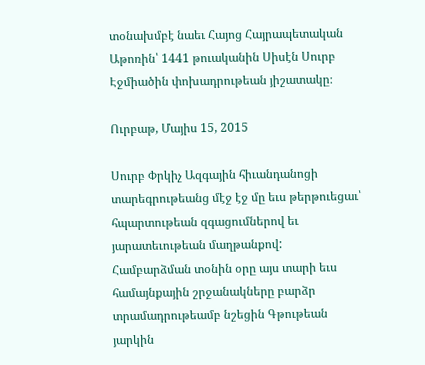տօնախմբէ նաեւ Հայոց Հայրապետական Աթոռին՝ 1441 թուականին Սիսէն Սուրբ Էջմիածին փոխադրութեան յիշատակը։

Ուրբաթ, Մայիս 15, 2015

Սուրբ Փրկիչ Ազգային հիւանդանոցի տարեգրութեանց մէջ էջ մը եւս թերթուեցաւ՝ հպարտութեան զգացումներով եւ յարատեւութեան մաղթանքով:
Համբարձման տօնին օրը այս տարի եւս համայնքային շրջանակները բարձր տրամադրութեամբ նշեցին Գթութեան յարկին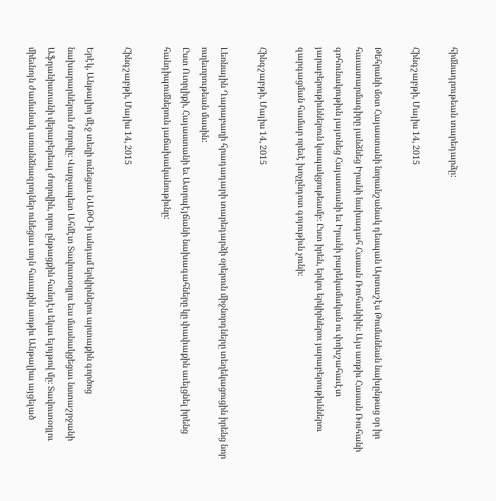հիմնադրութեան տարեդարձը:

Հինգշաբթի, Մայիս 14, 2015

Թեհրանի մօտ Հայաստանի նորանշանակ դեսպան Արտաշէս Թումանեան նախընթաց օր իր հաւատարմագիրը յանձնեց Իրանի նախագահ Հասան Ռուհանիին։ Այս առթիւ Հասան Ռուհանի գոհունակութիւն յայտնեց Հայաստանի եւ Իրանի բարեկամական ու փոխշահաւէտ յարաբերութիւններուն կապակցութեամբ։ Ըստ իրեն, երկու երկիրներու յարաբերութիւններու զարգացման համար որեւէ խոչընդոտ գոյութիւն չունի։

Հինգշաբթի, Մայիս 14, 2015

Լեռնային Ղարաբաղի հրադադարի տարեդարձի օրերուն միջնորդները տեղեկացուցին իրենց նոր ուղեւորութեան մասին:
Ըստ Ուորլիքի, Հայաստանի եւ Ատրպէյճանի նախագահները կը փափաքին աւելցնել իրենց հանդիպումներուն յաճախականութիւնը:

Հինգշաբթի, Մայիս 14, 2015

Երէկ, Անթալիոյ մէջ տեղի ունեցաւ ՆԱԹՕ-ի անդամ երկիրներու արտաքին գործոց նախարարներուն ժողովը։ Վարչապետ Ահմէտ Տավուտօղլու եւս մասնակցեցաւ նստաշրջանի Աֆղանիստանի վերաբերեալ ժողովին, որու ընթացքին հանդէս եկաւ ելոյթով մը։ Տավուտօղլու միեւնոյն ժամանակ առանձնազրոյներ ունեցաւ սոյն հաւաքին առթիւ Անթալիա այցելած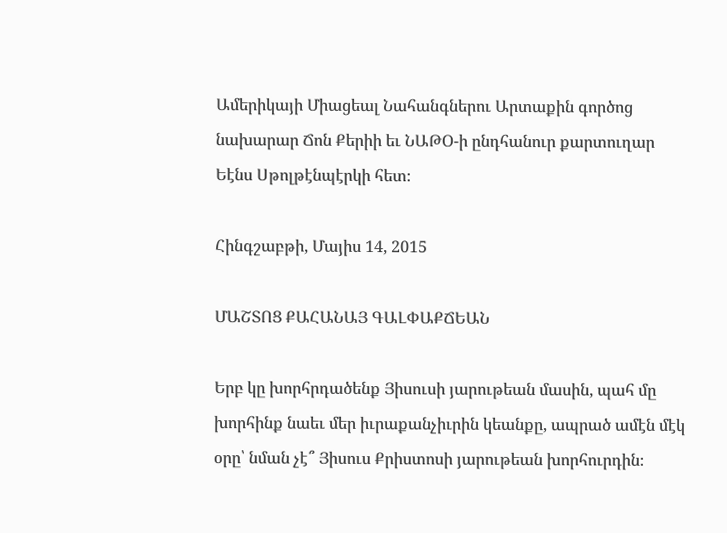Ամերիկայի Միացեալ Նահանգներու Արտաքին գործոց նախարար Ճոն Քերիի եւ ՆԱԹՕ-ի ընդհանուր քարտուղար Եէնս Սթոլթէնպէրկի հետ։

Հինգշաբթի, Մայիս 14, 2015

ՄԱՇՏՈՑ ՔԱՀԱՆԱՅ ԳԱԼՓԱՔՃԵԱՆ

Երբ կը խորհրդածենք Յիսուսի յարութեան մասին, պահ մը խորհինք նաեւ մեր իւրաքանչիւրին կեանքը, ապրած ամէն մէկ օրը՝ նման չէ՞ Յիսուս Քրիստոսի յարութեան խորհուրդին։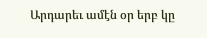Արդարեւ ամէն օր երբ կը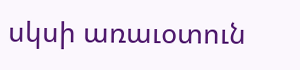սկսի առաւօտուն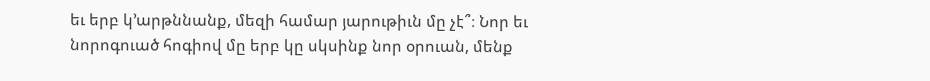եւ երբ կ՚արթննանք, մեզի համար յարութիւն մը չէ՞։ Նոր եւ նորոգուած հոգիով մը երբ կը սկսինք նոր օրուան, մենք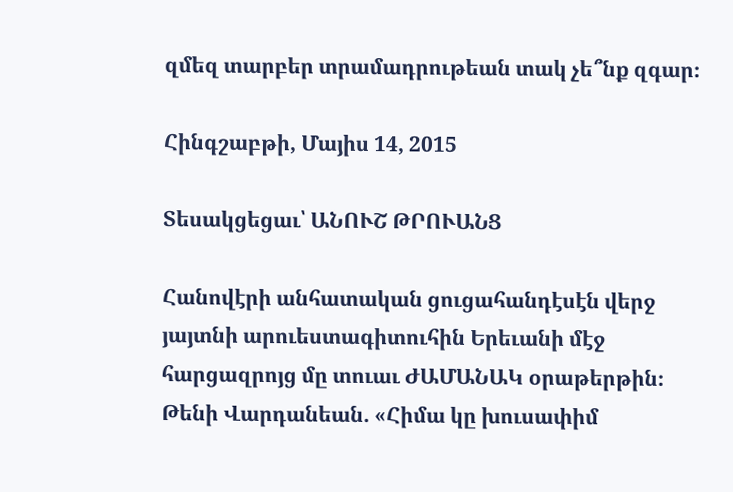զմեզ տարբեր տրամադրութեան տակ չե՞նք զգար։

Հինգշաբթի, Մայիս 14, 2015

Տեսակցեցաւ՝ ԱՆՈՒՇ ԹՐՈՒԱՆՑ

Հանովէրի անհատական ցուցահանդէսէն վերջ յայտնի արուեստագիտուհին Երեւանի մէջ հարցազրոյց մը տուաւ ԺԱՄԱՆԱԿ օրաթերթին։
Թենի Վարդանեան. «Հիմա կը խուսափիմ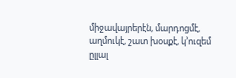միջավայրերէն, մարդոցմէ, աղմուկէ, շատ խօսքէ, կ՚ուզեմ ըլլալ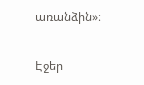առանձին»։

Էջեր